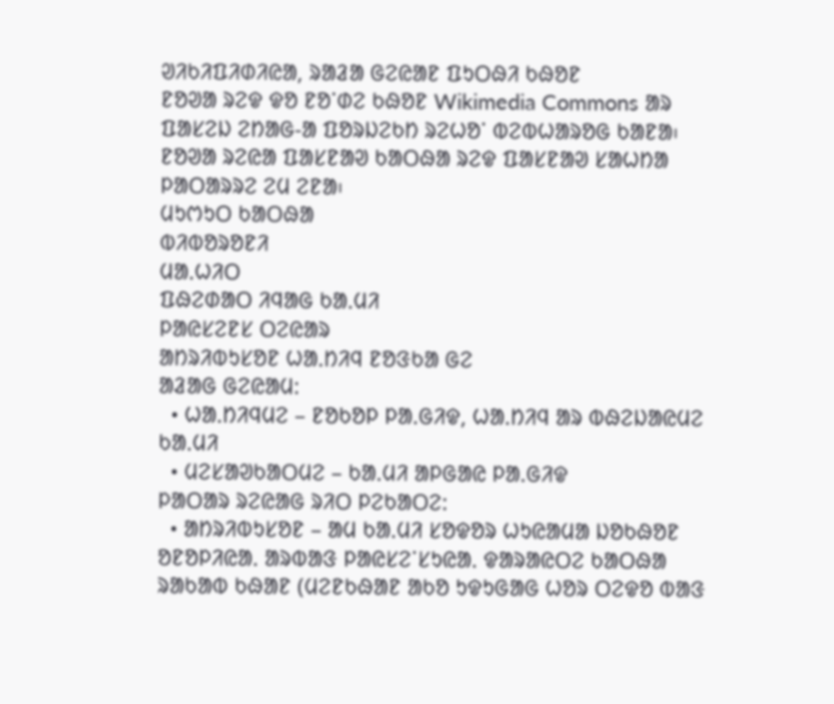ᱣᱤᱠᱤᱯᱤᱰᱤᱭᱟ, ᱨᱟᱲᱟ ᱜᱮᱭᱟᱱ ᱯᱩᱛᱷᱤ ᱠᱷᱚᱱ
ᱱᱚᱣᱟ ᱨᱮᱫ ᱫᱚ ᱱᱚᱸᱰᱮ ᱠᱷᱚᱱ Wikimedia Commons ᱟᱨ ᱯᱟᱥᱮᱡ ᱮᱴᱟᱜ-ᱟ ᱯᱚᱨᱡᱮᱠᱴ ᱨᱮᱦᱚᱸ ᱵᱮᱵᱦᱟᱨᱚᱜ ᱠᱟᱱᱟ᱾ ᱱᱚᱣᱟ ᱨᱮᱭᱟ ᱯᱟᱥᱱᱟᱣ ᱠᱟᱛᱷᱟ ᱨᱮᱫ ᱯᱟᱥᱱᱟᱣ ᱥᱟᱦᱴᱟ ᱞᱟᱛᱟᱨᱨᱮ ᱮᱢ ᱮᱱᱟ᱾
ᱢᱩᱬᱩᱛ ᱠᱟᱛᱷᱟ
ᱵᱤᱵᱚᱨᱚᱱᱤ
ᱢᱟᱹᱦᱤᱛ
ᱯᱷᱮᱰᱟᱛ ᱤᱧᱟᱜ ᱠᱟᱹᱢᱤ
ᱞᱟᱭᱥᱮᱱᱥ ᱛᱮᱭᱟᱨ
ᱟᱴᱨᱤᱵᱩᱥᱚᱱ ᱦᱟᱹᱴᱤᱧ ᱱᱚᱝᱠᱟ ᱜᱮ
ᱟᱲᱟᱜ ᱜᱮᱭᱟᱢ:
  • ᱦᱟᱹᱴᱤᱧᱢᱮ – ᱱᱚᱠᱚᱞ ᱞᱟᱹᱜᱤᱫ, ᱦᱟᱹᱴᱤᱧ ᱟᱨ ᱵᱷᱮᱡᱟᱭᱢᱮ ᱠᱟᱹᱢᱤ
  • ᱢᱮᱥᱟᱣᱠᱟᱛᱢᱮ – ᱠᱟᱹᱢᱤ ᱟᱞᱜᱟᱭ ᱞᱟᱹᱜᱤᱫ
ᱞᱟᱛᱟᱨ ᱨᱮᱭᱟᱜ ᱨᱤᱛ ᱞᱮᱠᱟᱛᱮ:
  • ᱟᱴᱨᱤᱵᱩᱥᱚᱱ – ᱟᱢ ᱠᱟᱹᱢᱤ ᱥᱚᱫᱚᱨ ᱦᱩᱭᱟᱢᱟ ᱡᱚᱠᱷᱚᱱ ᱚᱱᱚᱞᱤᱭᱟᱹ ᱟᱨᱵᱟᱝ ᱞᱟᱭᱥᱮᱸᱥᱩᱭᱟᱹ ᱫᱟᱨᱟᱭᱛᱮ ᱠᱟᱛᱷᱟ ᱨᱟᱠᱟᱵ ᱠᱷᱟᱱ (ᱢᱮᱱᱠᱷᱟᱱ ᱟᱠᱚ ᱩᱫᱩᱜᱟᱜ ᱦᱚᱨ ᱛᱮᱫᱚ ᱵᱟᱝ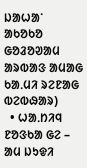ᱡᱟᱦᱟᱸ ᱟᱠᱚᱠᱚ ᱜᱚᱲᱚᱣᱟᱢ ᱟᱨᱵᱟᱝ ᱟᱢᱟᱜ ᱠᱟᱹᱢᱤ ᱨᱮᱱᱟᱜ ᱵᱮᱵᱷᱟᱨ)
  • ᱦᱟᱹᱴᱤᱧ ᱱᱚᱝᱠᱟ ᱜᱮ – ᱟᱢ ᱡᱩᱫᱤ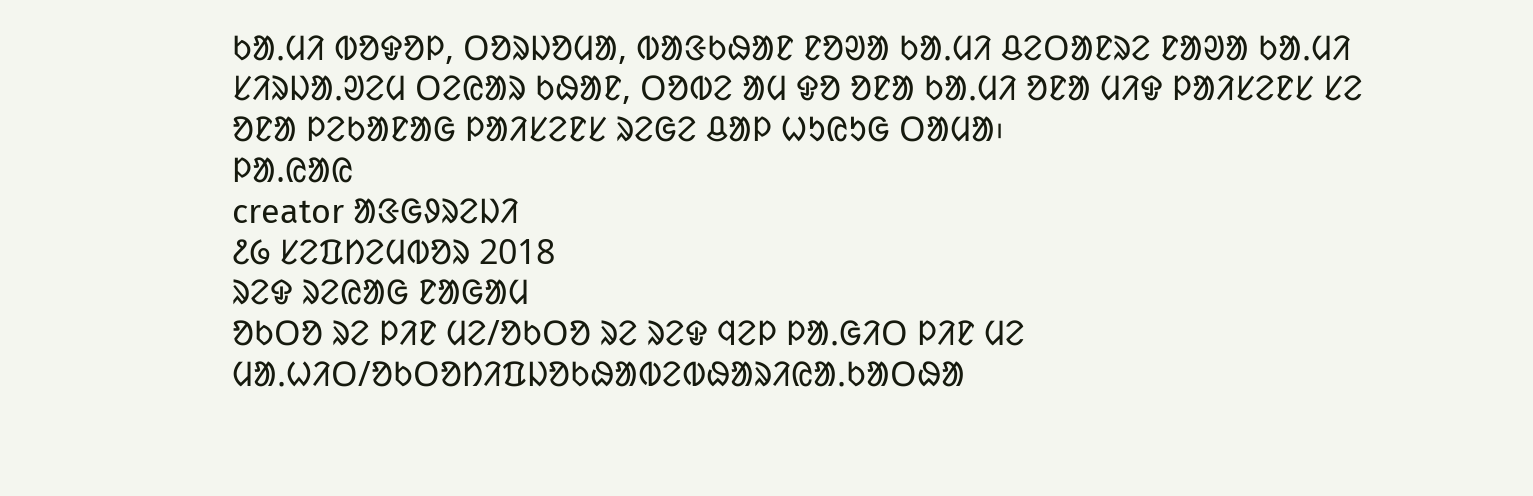ᱠᱟᱹᱢᱤ ᱵᱚᱫᱚᱞ, ᱛᱚᱨᱡᱚᱢᱟ, ᱵᱟᱝᱠᱷᱟᱱ ᱱᱚᱣᱟ ᱠᱟᱹᱢᱤ ᱪᱮᱛᱟᱱᱨᱮ ᱱᱟᱣᱟ ᱠᱟᱹᱢᱤ ᱥᱤᱨᱡᱟᱹᱣᱮᱢ ᱛᱮᱭᱟᱨ ᱠᱷᱟᱱ, ᱛᱚᱵᱮ ᱟᱢ ᱫᱚ ᱚᱱᱟ ᱠᱟᱹᱢᱤ ᱚᱱᱟ ᱢᱤᱫ ᱞᱟᱤᱥᱮᱱᱥ ᱥᱮ ᱚᱱᱟ ᱞᱮᱠᱟᱱᱟᱜ ᱞᱟᱤᱥᱮᱱᱥ ᱨᱮᱜᱮ ᱪᱟᱞ ᱦᱩᱭᱩᱜ ᱛᱟᱢᱟ᱾
ᱞᱟ.ᱭᱟᱭ
creator ᱟᱝᱜᱽᱨᱮᱡᱤ
᱒᱙ ᱥᱮᱯᱴᱮᱢᱵᱚᱨ 2018
ᱨᱮᱫ ᱨᱮᱭᱟᱜ ᱱᱟᱜᱟᱢ
ᱚᱠᱛᱚ ᱨᱮ ᱞᱤᱱ ᱢᱮ/ᱚᱠᱛᱚ ᱨᱮ ᱨᱮᱫ ᱧᱮᱞ ᱞᱟᱹᱜᱤᱛ ᱞᱤᱱ ᱢᱮ
ᱢᱟᱹᱦᱤᱛ/ᱚᱠᱛᱚᱴᱤᱯᱡᱚᱠᱷᱟᱵᱮᱵᱷᱟᱨᱤᱭᱟᱹᱠᱟᱛᱷᱟ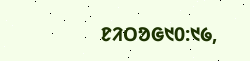ᱱᱤᱛᱚᱜ᱑᱐:᱑᱙,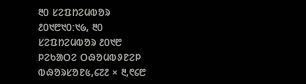᱓᱐ ᱥᱮᱯᱴᱮᱢᱵᱚᱨ ᱒᱐᱑᱘᱑᱐:᱑᱙, ᱓᱐ ᱥᱮᱯᱴᱮᱢᱵᱚᱨ ᱒᱐᱑᱘ ᱞᱮᱠᱟᱛᱮ ᱛᱷᱚᱢᱵᱽᱱᱮᱞ ᱵᱷᱚᱨᱥᱚᱱ᱕,᱔᱗᱒ × ᱓,᱖᱔᱘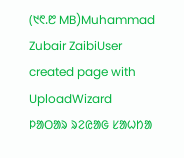(᱑᱖.᱘ MB)Muhammad Zubair ZaibiUser created page with UploadWizard
ᱞᱟᱛᱟᱨ ᱨᱮᱭᱟᱜ ᱥᱟᱦᱴᱟ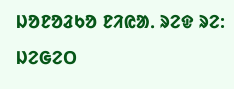ᱡᱚᱱᱚᱲᱠᱚ ᱱᱤᱭᱟᱹ ᱨᱮᱫ ᱨᱮ:
ᱡᱮᱜᱮᱛ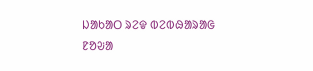ᱡᱟᱠᱟᱛ ᱨᱮᱫ ᱵᱮᱵᱷᱟᱨᱟᱜ
ᱱᱚᱶᱟ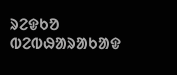ᱨᱮᱫᱠᱚ ᱵᱮᱵᱷᱟᱨᱟᱠᱟᱫ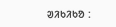ᱣᱤᱠᱤᱠᱚ :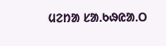ᱢᱮᱴᱟ ᱥᱟᱹᱠᱷᱭᱟᱹᱛ